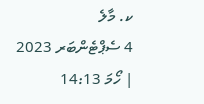ކ. މާލެ
4 ސެޕްޓެންބަރ 2023 | ހޯމަ 14:13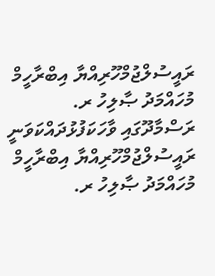ރައީސުލްޖުމްހޫރިއްޔާ އިބްރާހީމް މުހައްމަދު ޞާލިހު ރ. ރަސްމާދޫގައި ވާހަކަފުޅުދައްކަވަނީ
ރައީސުލްޖުމްހޫރިއްޔާ އިބްރާހީމް މުހައްމަދު ޞާލިހު ރ.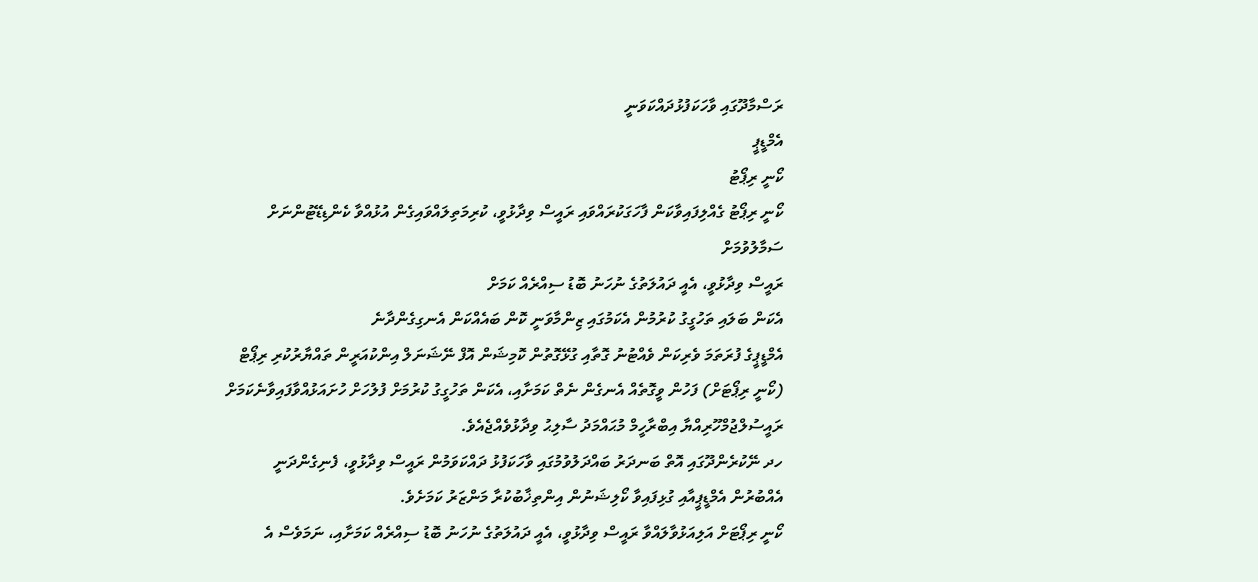ރަސްމާދޫގައި ވާހަކަފުޅުދައްކަވަނީ
އެމްޑީޕީ
ކޯނީ ރިޕޯޓު
ކޯނީ ރިޕޯޓު ގެއްލިފައިވާކަން ފާހަގަކުރައްވައި ރައީސް ވިދާޅުވީ، ކުރިމަތިލައްވައިގެން އުޅުއްވާ ކެންޑިޑޭޓުންނަށް ސަމާލުވުމަށް
ރައީސް ވިދާޅުވީ، އެއީ ދައުލަތުގެ ނުހަނު ބޮޑު ސިއްރެއް ކަމަށް
އެކަން ބަލައި ތަހުގީގު ކުރުމުން އެކަމުގައި ޒިންމާވަނީ ކޮން ބައެއްކަން އެނގިގެންދާނެ
އެމްޑީޕީގެ ފުރަތަމަ ވެރިކަން ވެއްޓުނު ގޮތާއި ގުޅޭގޮތުން ކޮމިޝަން އޮފް ނޭޝަނަލް އިންކުއަރީން ތައްޔާރުކުރި ރިޕޯޓް (ކޯނީ ރިޕޯޓަށް) ފަހުން ވީގޮތެއް އެނގެން ނެތް ކަމަށާއި، އެކަން ތަހުގީގު ކުރުމަށް ފުލުހަށް ހުށައަޅުއްވާފައިވާނެކަމަށް ރައީސުލްޖުމްހޫރިއްޔާ އިބްރާހީމް މުޙައްމަދު ސާލިޙު ވިދާޅުވެއްޖެއެވެ.
ހދ ނޭކުރެންދޫގައި އޮތް ބަނދަރު ބައްދަލުވުމުގައި ވާހަކަފުޅު ދައްކަވަމުން ރައީސް ވިދާޅުވީ، ފެނިގެންދަނީ އެއްބުރުން އެމްޑީޕީއާއި ގުޅިފައިވާ ކޯލިޝަނުން އިންތިޚާބުކުރާ މަންޒަރު ކަމަށެވެ.
ކޯނީ ރިޕޯޓަށް އަލިއަޅުވާލައްވާ ރައީސް ވިދާޅުވީ، އެއީ ދައުލަތުގެ ނުހަނު ބޮޑު ސިއްރެއް ކަމަށާއި، ނަމަވެސް އެ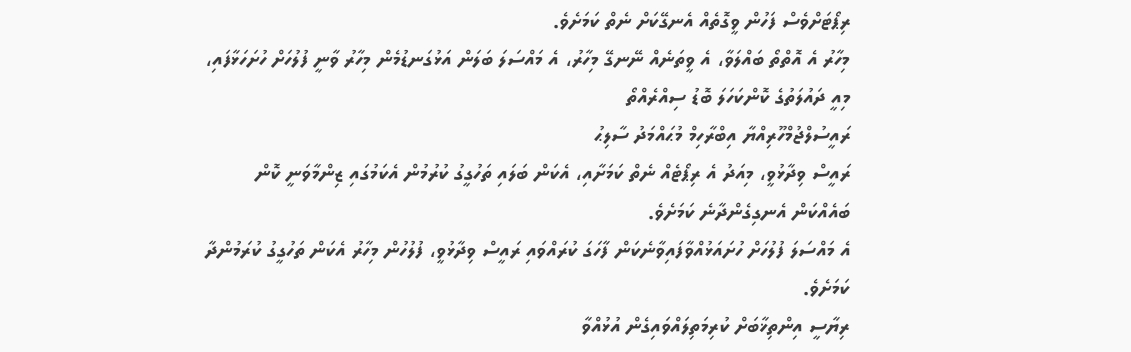ރިޕޯޓަށްވެސް ފަހުން ވީގޮތެއް އެނގޭކަށް ނެތް ކަމަށެވެ.
މިހާރު އެ އޮތްތޯ ބައްލަވާ، އެ ވީތަނެއް ނޭނގޭ މިހާރު، އެ މައްސަލަ ބަލަން އަޅުގަނޑުމެން މިހާރު ވާނީ ފުލުހަށް ހުށަހަޅާފައި، މިއީ ދައުލަތުގެ ކޮންކަހަލަ ބޮޑު ސިއްރެއްތޯ
ރައީސުލްޖުމްހޫރިއްޔާ އިބްރާހިމް މުޙައްމަދު ސާލިޙު
ރައީސް ވިދާޅުވީ، މިއަދު އެ ރިޕޯޓެއް ނެތް ކަމަށާއި، އެކަން ބަލައި ތަހުގީގު ކުރުމުން އެކަމުގައި ޒިންމާވަނީ ކޮން ބައެއްކަން އެނގިގެންދާނެ ކަމަށެވެ.
އެ މައްސަލަ ފުލުހަށް ހުށައަޅުއްވާފައިވާނެކަން ފާހަގަ ކުރައްވައި ރައީސް ވިދާޅުވީ، ފުލުހުން މިހާރު އެކަން ތަހުގީގު ކުރަމުންދާ ކަމަށެވެ.
ރިޔާސީ އިންތިޚާބަށް ކުރިމަތިލައްވައިގެން އުޅުއްވާ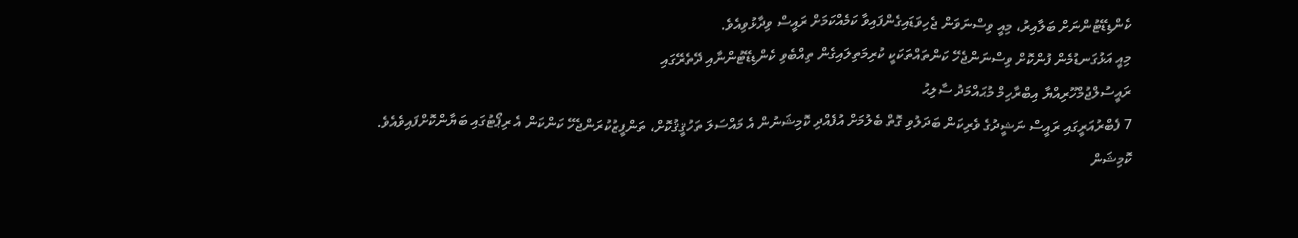ކެންޑިޑޭޓުންނަށް ބަލާއިރު، މިއީ ވިސްނަވަން ޖެހިވަޑައިގެންފައިވާ ކަމެއްކަމަށް ރައީސް ވިދާޅުވިއެވެ.
މިއީ އަޅުގަނޑުމެން ފުންކޮށް ވިސްނަންޖެހޭ ކަންތައްތަކަކީ ކުރިމަތިލައިގެން ތިއްބެވި ކެންޑިޑޭޓުންނާއި ދޭތެރޭގައި
ރައީސުލްޖުމްހޫރިއްޔާ އިބްރާހިމް މުޙައްމަދު ސާލިޙު
7 ފެބްރުއަރީގައި ރައީސް ނަޝީދުގެ ވެރިކަން ބަދަލުވި ގޮތް ބެލުމަށް އުފެއްދި ކޮމިޝަނުން އެ މައްސަލަ ތަހުޤީޤުކޮށް، ތަންފީޒުކުރަންޖެހޭ ކަންކަން އެ ރިޕޯޓުގައި ބަޔާންކޮށްފައިވެއެވެ.
ކޮމިޝަން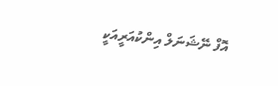އޮފް ނޭޝަނަލް އިންކުއަރީއަކީ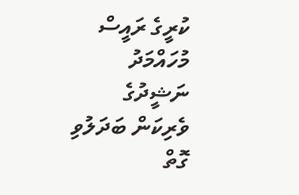ކުރީގެ ރައީސް މުހައްމަދު ނަޝީދުގެ ވެރިކަން ބަދަލުވި ގޮތް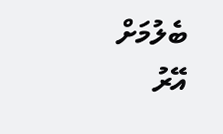ބެލުމަށް އޭރު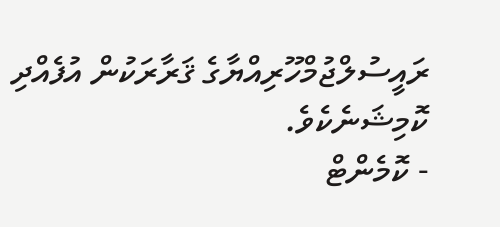ރައީސުލްޖުމްހޫރިއްޔާގެ ޤަރާރަކުން އުފެއްދި ކޮމިޝަނެކެވެ.
- ކޮމެންޓް